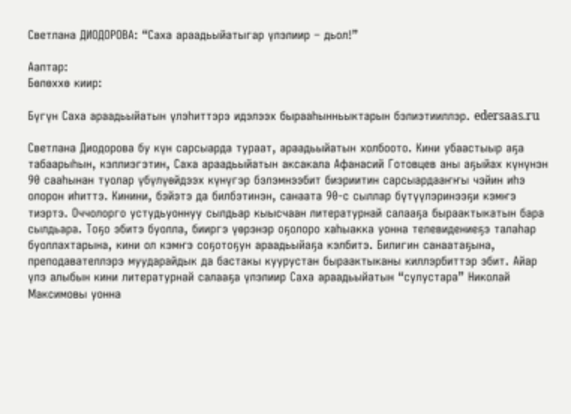Светлана ДИОДОРОВА: “Саха араадьыйатыгар үлэлиир – дьол!”

Ааптар:
Бөлөххө киир:

Бүгүн Саха араадьыйатын үлэһиттэрэ идэлээх бырааһынньыктарын бэлиэтииллэр. edersaas.ru

Светлана Диодорова бу күн сарсыарда тураат, араадьыйатын холбоото. Кини убаастыыр аҕа табаарыһын, кэллиэгэтин, Саха араадьыйатын аксакала Афанасий Готовцев аны аҕыйах күнүнэн 90 сааһынан туолар үбүлүөйдээх күнүгэр бэлэмнээбит биэриитин сарсыардааҥҥы чэйин иһэ олорон иһиттэ. Кинини, бэйэтэ да билбэтинэн, санаата 90-с сыллар бүтүүлэринээҕи кэмҥэ тиэртэ. Оччолорго устудьуоннуу сылдьар кыысчаан литературнай салааҕа быраактыкатын бара сылдьара. Тоҕо эбитэ буолла, бииргэ үөрэнэр оҕолоро хаһыакка уонна телевидениеҕэ талаһар буоллахтарына, кини ол кэмҥэ соҕотоҕун араадьыйаҕа кэлбитэ. Билигин санаатаҕына, преподавателлэрэ муударайдык да бастакы куурустан быраактыканы киллэрбиттэр эбит. Айар үлэ алыбын кини литературнай салааҕа үлэлиир Саха араадьыйатын “сулустара” Николай Максимовы уонна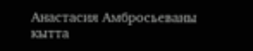Анастасия Амбросьеваны кытта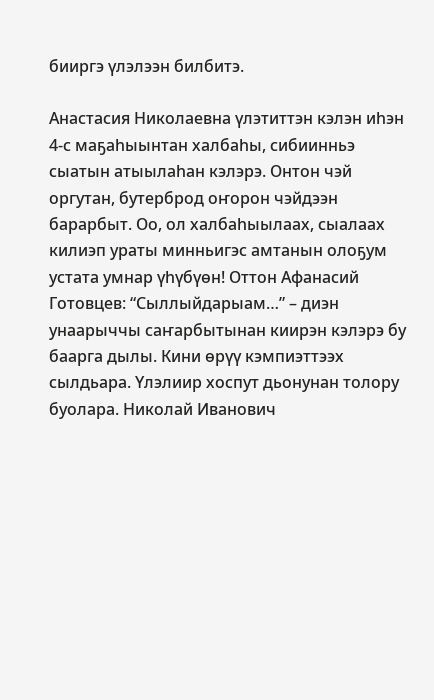бииргэ үлэлээн билбитэ.

Анастасия Николаевна үлэтиттэн кэлэн иһэн 4-с маҕаһыынтан халбаһы, сибиинньэ сыатын атыылаһан кэлэрэ. Онтон чэй оргутан, бутерброд оҥорон чэйдээн барарбыт. Оо, ол халбаһыылаах, сыалаах килиэп ураты минньигэс амтанын олоҕум устата умнар үһүбүөн! Оттон Афанасий Готовцев: “Сыллыйдарыам…” – диэн унаарыччы саҥарбытынан киирэн кэлэрэ бу баарга дылы. Кини өрүү кэмпиэттээх сылдьара. Үлэлиир хоспут дьонунан толору буолара. Николай Иванович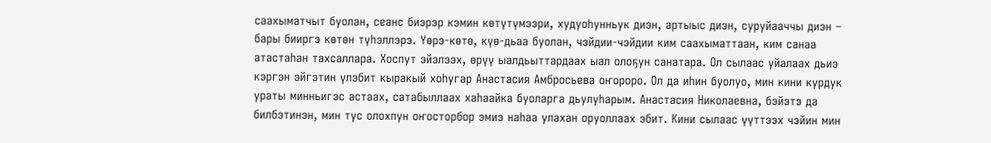саахыматчыт буолан, сеанс биэрэр кэмин көтүтүмээри, худуоһунньук диэн, артыыс диэн, суруйааччы диэн – бары бииргэ көтөн түһэллэрэ. Үөрэ-көтө, күө-дьаа буолан, чэйдии-чэйдии ким саахыматтаан, ким санаа атастаһан тахсаллара. Хоспут эйэлээх, өрүү ыалдьыттардаах ыал олоҕун санатара. Ол сылаас уйалаах дьиэ кэргэн эйгэтин үлэбит кыракый хоһугар Анастасия Амбросьева оҥороро. Ол да иһин буолуо, мин кини курдук ураты минньигэс астаах, сатабыллаах хаһаайка буоларга дьулуһарым. Анастасия Николаевна, бэйэтэ да билбэтинэн, мин тус олохпун оҥосторбор эмиэ наһаа улахан оруоллаах эбит. Кини сылаас үүттээх чэйин мин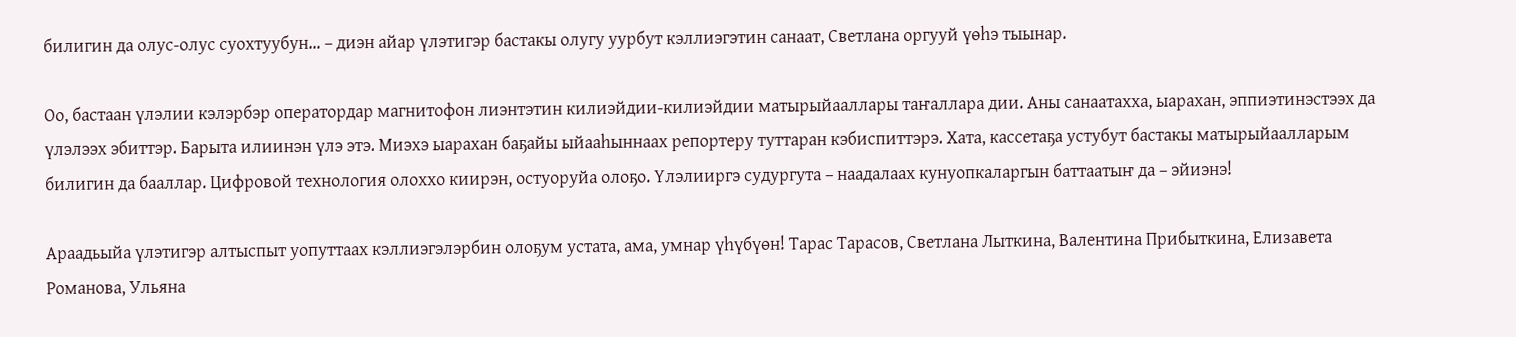билигин да олус-олус суохтуубун… – диэн айар үлэтигэр бастакы олугу уурбут кэллиэгэтин санаат, Светлана оргууй үөһэ тыынар.

Оо, бастаан үлэлии кэлэрбэр оператордар магнитофон лиэнтэтин килиэйдии-килиэйдии матырыйааллары таҥаллара дии. Аны санаатахха, ыарахан, эппиэтинэстээх да үлэлээх эбиттэр. Барыта илиинэн үлэ этэ. Миэхэ ыарахан баҕайы ыйааһыннаах репортеру туттаран кэбиспиттэрэ. Хата, кассетаҕа устубут бастакы матырыйаалларым билигин да бааллар. Цифровой технология олоххо киирэн, остуоруйа олоҕо. Үлэлииргэ судургута – наадалаах кунуопкаларгын баттаатыҥ да – эйиэнэ!

Араадьыйа үлэтигэр алтыспыт уопуттаах кэллиэгэлэрбин олоҕум устата, ама, умнар үһүбүөн! Тарас Тарасов, Светлана Лыткина, Валентина Прибыткина, Елизавета Романова, Ульяна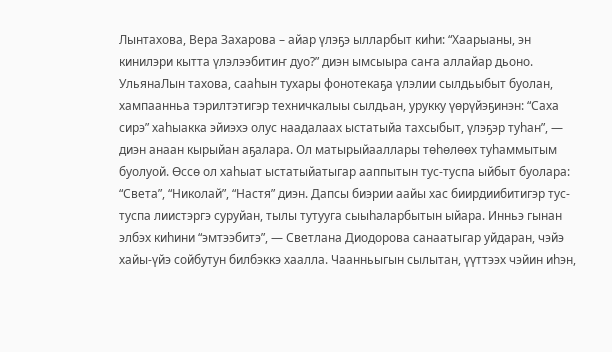Лынтахова, Вера Захарова – айар үлэҕэ ылларбыт киһи: “Хаарыаны, эн кинилэри кытта үлэлээбитиҥ дуо?” диэн ымсыыра саҥа аллайар дьоно. УльянаЛын тахова, сааһын тухары фонотекаҕа үлэлии сылдьыбыт буолан, хампаанньа тэрилтэтигэр техничкалыы сылдьан, урукку үөрүйэҕинэн: “Саха сирэ” хаһыакка эйиэхэ олус наадалаах ыстатыйа тахсыбыт, үлэҕэр туһан”, — диэн анаан кырыйан аҕалара. Ол матырыйааллары төһөлөөх туһаммытым буолуой. Өссө ол хаһыат ыстатыйатыгар ааппытын тус-туспа ыйбыт буолара: “Света”, “Николай”, “Настя” диэн. Дапсы биэрии аайы хас биирдиибитигэр тус-туспа лиистэргэ суруйан, тылы тутууга сыыһаларбытын ыйара. Инньэ гынан элбэх киһини “эмтээбитэ”, — Светлана Диодорова санаатыгар уйдаран, чэйэ хайы-үйэ сойбутун билбэккэ хаалла. Чаанньыгын сылытан, үүттээх чэйин иһэн,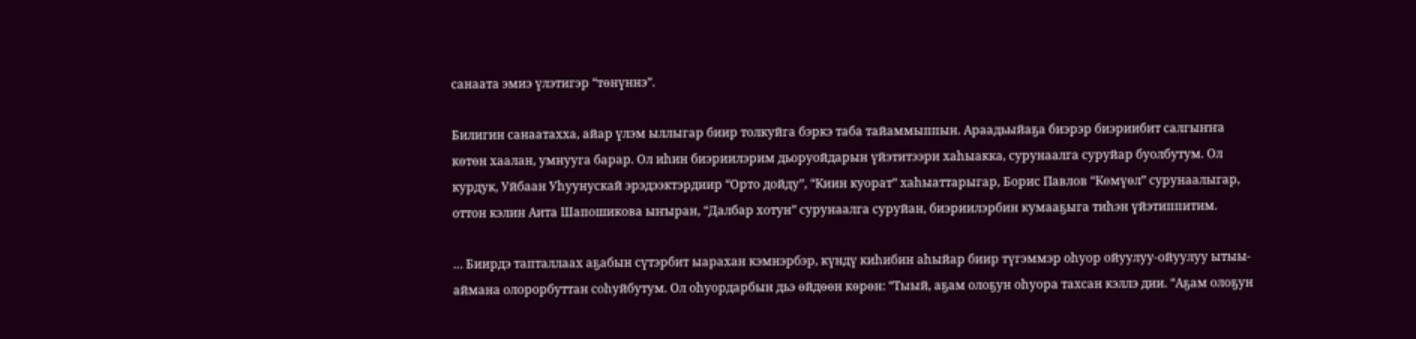санаата эмиэ үлэтигэр “төнүннэ”.

Билигин санаатахха, айар үлэм ыллыгар биир толкуйга бэркэ таба тайаммыппын. Араадьыйаҕа биэрэр биэриибит салгыҥҥа көтөн хаалан, умнууга барар. Ол иһин биэриилэрим дьоруойдарын үйэтитээри хаһыакка, сурунаалга суруйар буолбутум. Ол курдук, Уйбаан Уһуунускай эрэдээктэрдиир “Орто дойду”, “Киин куорат” хаһыаттарыгар, Борис Павлов “Көмүөл” сурунаалыгар, оттон кэлин Аита Шапошикова ыҥыран, “Далбар хотун” сурунаалга суруйан, биэриилэрбин кумааҕыга тиһэн үйэтиппитим.

… Биирдэ тапталлаах аҕабын сүтэрбит ыарахан кэмнэрбэр, күндү киһибин аһыйар биир түгэммэр оһуор ойуулуу-ойуулуу ытыы-аймана олорорбуттан соһуйбутум. Ол оһуордарбын дьэ өйдөөн көрөн: “Тыый, аҕам олоҕун оһуора тахсан кэллэ дии. “Аҕам олоҕун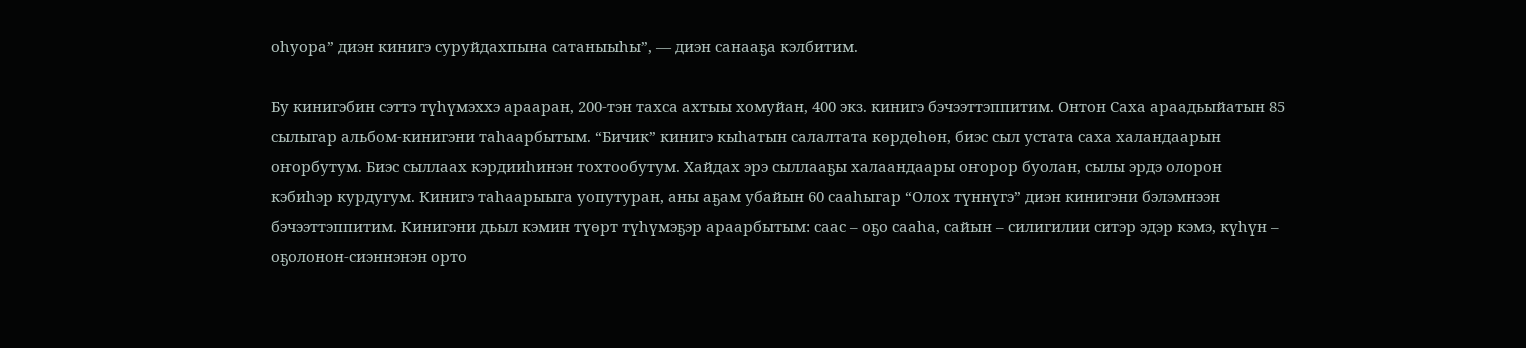оһуора” диэн кинигэ суруйдахпына сатаныыһы”, — диэн санааҕа кэлбитим.

Бу кинигэбин сэттэ түһүмэххэ арааран, 200-тэн тахса ахтыы хомуйан, 400 экз. кинигэ бэчээттэппитим. Онтон Саха араадьыйатын 85 сылыгар альбом-кинигэни таһаарбытым. “Бичик” кинигэ кыһатын салалтата көрдөһөн, биэс сыл устата саха халандаарын оҥорбутум. Биэс сыллаах кэрдииһинэн тохтообутум. Хайдах эрэ сыллааҕы халаандаары оҥорор буолан, сылы эрдэ олорон кэбиһэр курдугум. Кинигэ таһаарыыга уопутуран, аны аҕам убайын 60 сааһыгар “Олох түннүгэ” диэн кинигэни бэлэмнээн бэчээттэппитим. Кинигэни дьыл кэмин түөрт түһүмэҕэр араарбытым: саас – оҕо сааһа, сайын – силигилии ситэр эдэр кэмэ, күһүн – оҕолонон-сиэннэнэн орто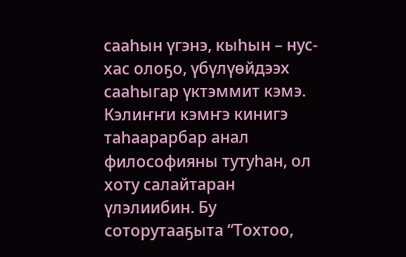сааһын үгэнэ, кыһын – нус-хас олоҕо, үбүлүөйдээх сааһыгар үктэммит кэмэ. Кэлиҥҥи кэмҥэ кинигэ таһаарарбар анал философияны тутуһан, ол хоту салайтаран үлэлиибин. Бу соторутааҕыта “Тохтоо,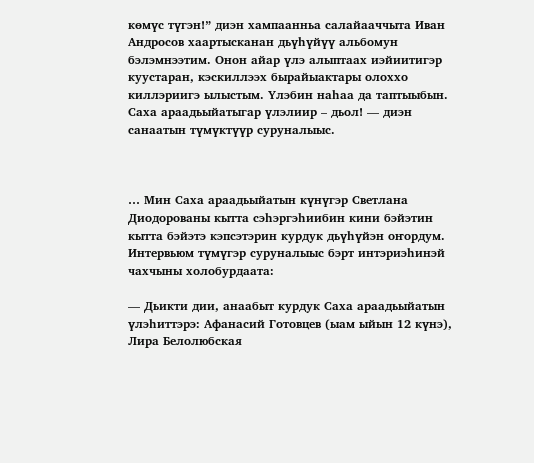көмүс түгэн!” диэн хампаанньа салайааччыта Иван Андросов хаартысканан дьүһүйүү альбомун бэлэмнээтим. Онон айар үлэ алыптаах иэйиитигэр куустаран, кэскиллээх бырайыактары олоххо киллэриигэ ылыстым. Үлэбин наһаа да таптыыбын. Саха араадьыйатыгар үлэлиир – дьол! — диэн санаатын түмүктүүр суруналыыс.



… Мин Саха араадьыйатын күнүгэр Светлана Диодорованы кытта сэһэргэһиибин кини бэйэтин кытта бэйэтэ кэпсэтэрин курдук дьүһүйэн оҥордум. Интервьюм түмүгэр суруналыыс бэрт интэриэһинэй чахчыны холобурдаата:

— Дьикти дии, анаабыт курдук Саха араадьыйатын үлэһиттэрэ: Афанасий Готовцев (ыам ыйын 12 күнэ), Лира Белолюбская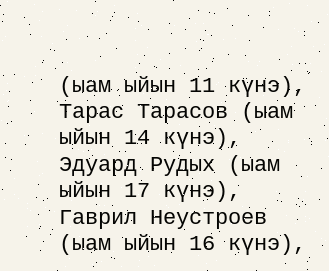(ыам ыйын 11 күнэ), Тарас Тарасов (ыам ыйын 14 күнэ), Эдуард Рудых (ыам ыйын 17 күнэ), Гаврил Неустроев (ыам ыйын 16 күнэ),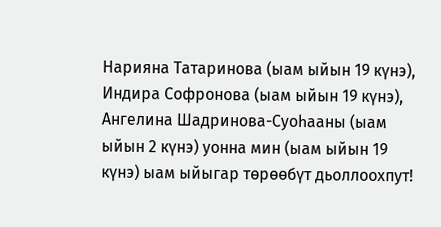Нарияна Татаринова (ыам ыйын 19 күнэ), Индира Софронова (ыам ыйын 19 күнэ), Ангелина Шадринова-Суоһааны (ыам ыйын 2 күнэ) уонна мин (ыам ыйын 19 күнэ) ыам ыйыгар төрөөбүт дьоллоохпут!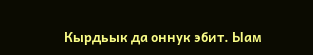Кырдьык да оннук эбит. Ыам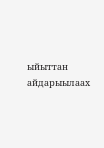ыйыттан айдарыылаах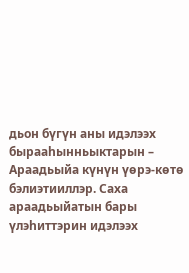дьон бүгүн аны идэлээх бырааһынньыктарын – Араадьыйа күнүн үөрэ-көтө бэлиэтииллэр. Саха араадьыйатын бары үлэһиттэрин идэлээх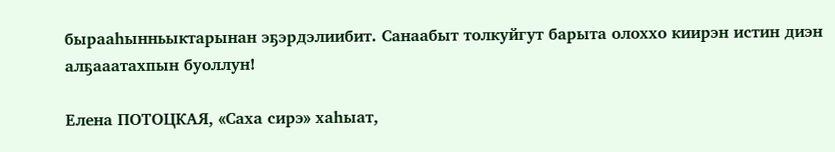бырааһынньыктарынан эҕэрдэлиибит. Санаабыт толкуйгут барыта олоххо киирэн истин диэн алҕааатахпын буоллун!

Елена ПОТОЦКАЯ, «Саха сирэ» хаһыат,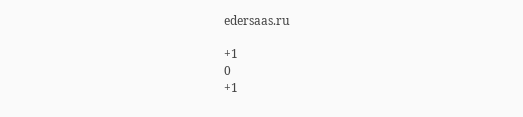edersaas.ru

+1
0
+1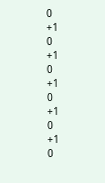0
+1
0
+1
0
+1
0
+1
0
+1
0